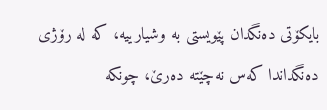بایکۆتی دەنگدان پێویستی بە وشیارییە، کە لە رۆژی دەنگداندا کەس نەچێتە دەرێ، چونکە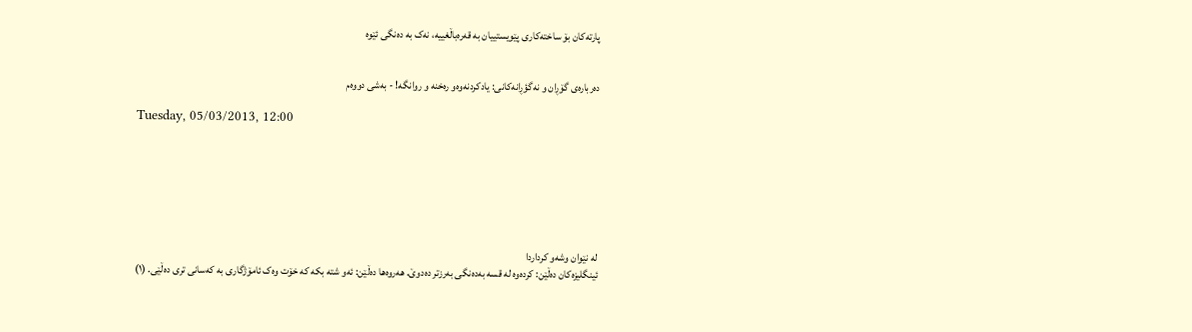پارتەکان بۆ ساختەکاری پێویستییان بە قەرەباڵغییە، نەک بە دەنگی ئێوە


دەربارەی گۆڕان و نەگؤڕانەکانی: یادکردنەوەو رەخنە و روانگە! - بەشی دووەم

Tuesday, 05/03/2013, 12:00







لە نێوان وشەو کرداردا
ئینگلیزەکان دەڵێن: کردەوە لە قسە بەدەنگی بەرزتر دەدوێ. هەروەها دەڵێن: ئەو شتە بکە کە خۆت وەک ئامۆژگاری بە کەسانی تری دەڵێی. (١)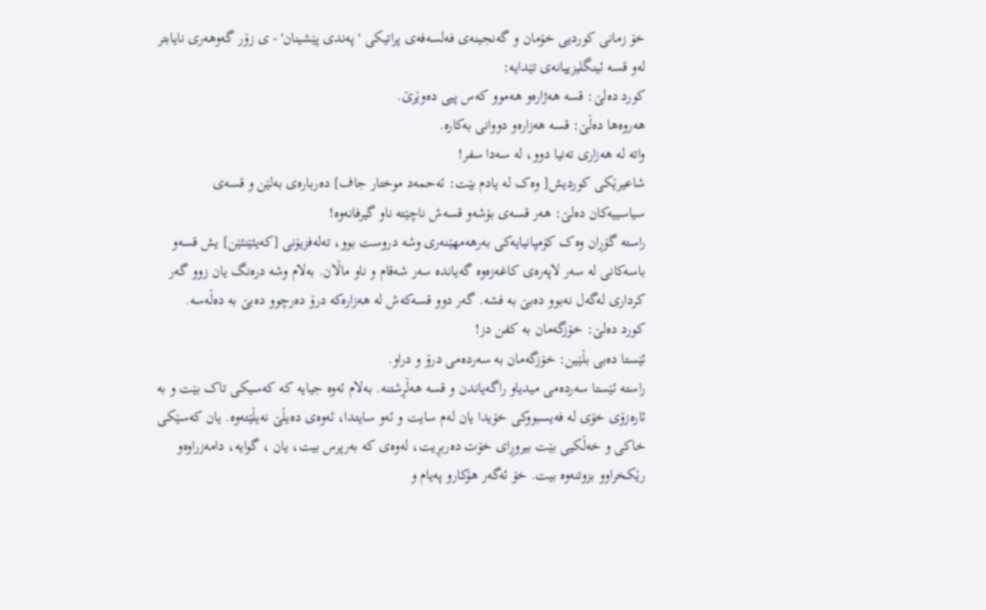خۆ زمانی کوردیی خۆمان و گەنجینەی فەلسەفەی پراتیکی 'پەندی پێشینان' - ی زۆر گەوهەری نایابتر لەو قسە ئینگلیزییانەی تێدایە:
کورد دەلێ: قسە هەژارەو هەموو کەس پیی دەوێرێ.
هەروەها دەڵێ: قسە هەزارەو دووانی بەکارە.
واتە لە هەزاری تەنیا دوو، لە سەدا سفر!
شاعیرێکی کوردیش[ وەک لە یادم بێت: ئەحمەد موختار جاف] دەربارەی بەلێن و قسەی سیاسییەکان دەلێ: هەر قسەی بۆشەو قسەش ناچێتە ناو گیرفانەوە!
راستە گۆڕان وەک کۆمپانیایەکی بەرهەمهێنەری وشە دروست بوو، تەلەفزیۆنی [کەیئێنئێن] یش قسەو باسەکانی لە سەر لاپەرەی کاغەزەوە گەیاندە سەر شەقام و ناو ماڵان. بەلام وشە درەنگ یان زوو گەر کرداری لەگەل نەبوو دەبێ بە فشە. گەر دوو قسەکەش لە هەزارەکە درۆ دەرچوو دەبێ بە دەڵەسە.
کورد دەلێ: خۆزگەمان بە کفن دز!
ئێستا دەبی بڵێین: خۆزگەمان بە سەردەمی درۆ و دراو.
راستە ئێستا سەردەمی میدیاو راگەیاندن و قسە هەڵڕشتنە. بەلام ئەوە جیایە کە کەسیکی تاک بێت و بە ئارەزۆی خۆی لە فەیسبووکی خۆیدا یان لەم سایت و ئەو سایتدا، ئەوەی دەیڵێ نەیڵێتەوە. یان کەسێکی خاکی و خەڵکیی بێت بیروڕای خۆت دەربڕیت، لەوەی کە بەرپرس بیت، یان ، گوایە، دامەزراوەو رێکخراوو بزوتنەوە بیت. خۆ ئەگەر هۆکارو پەیام و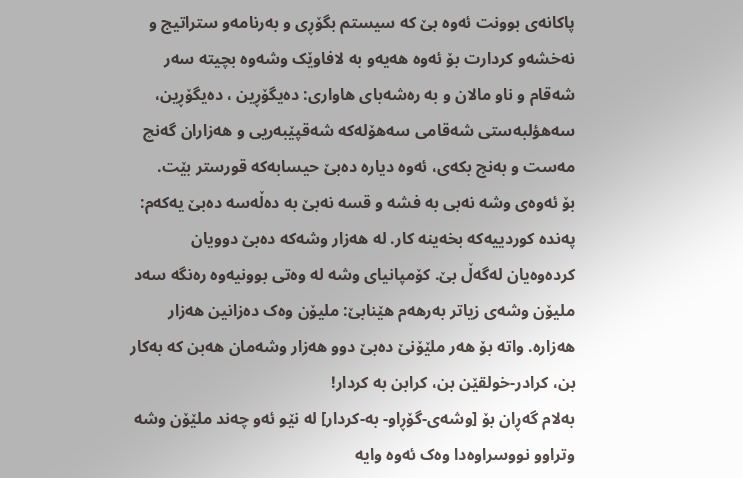پاکانەی بوونت ئەوە بێ کە سیستم بگۆڕی و بەرنامەو ستراتیج و نەخشەو کردارت بۆ ئەوە هەیەو بە لافاوێک وشەوە بچیتە سەر شەقام و ناو مالان و بە رەشەبای هاواری: دەیگۆڕین ، دەیگۆڕین، سەهؤلبەستی شەقامی سەهۆلەکە شەقپێبەریی و هەزاران گەنچ مەست و بەنج بکەی، ئەوە دیارە دەبێ حیسابەکە قورستر بێت.
بۆ ئەوەی وشە نەبی بە فشە و قسە نەبێ بە دەڵەسە دەبێ یەکەم: پەندە کوردییەکە بخەینە کار. لە هەزار وشەکە دەبێ دوویان کردەوەیان لەگەڵ بێ. کۆمپانیای وشە لە وەتی بوونیەوە رەنگە سەد ملیۆن وشەی زیاتر بەرهەم هێنابێ: ملیۆن وەک دەزانین هەزار هەزارە. واتە بۆ هەر ملێۆنێ دەبێ دوو هەزار وشەمان هەبن کە بەکار بن، کرادر-خولقێن بن، کرابن بە کردار!
بەلام گەڕان بۆ [وشەی-گۆڕاو- بە-کردار] لە نێو ئەو چەند ملێۆن وشە وتراوو نووسراوەدا وەک ئەوە وایە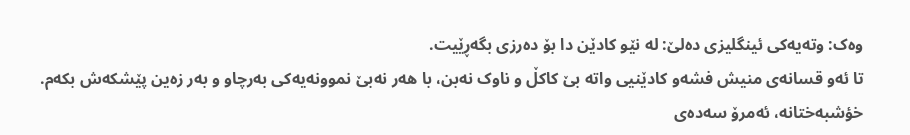وەک: وتەیەکی ئینگلیزی دەلێ: لە نێو کادێن دا بۆ دەرزی بگەڕێیت.
تا ئەو قسانەی منیش فشەو کادێنیی واتە بێ کاکڵ و ناوک نەبن، با هەر نەبێ نموونەیەکی بەرچاو و بەر زەین پێشکەش بکەم.
خؤشبەختانە، ئەمرۆ سەدەی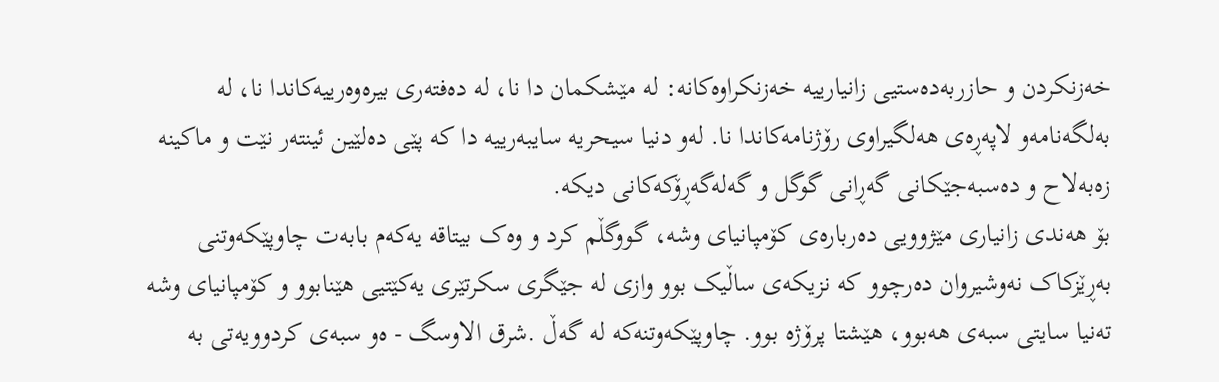خەزنکردن و حازربەدەستیی زانیارییە خەزنکراوەکانە: لە مێشکمان دا نا، لە دەفتەری بیرەوەرییەکاندا نا، لە بەلگەنامەو لاپەڕەی هەلگیراوی رۆژنامەکاندا نا. لەو دنیا سیحریە سایبەرییە دا کە پێی دەلێین ئینتەر نێت و ماکینە زەبەلاح و دەسبەجێکانی گەڕانی گوگل و گەلەگەڕۆکەکانی دیکە.
بۆ هەندی زانیاری مێژوویی دەربارەی کۆمپانیای وشە، گووگڵم کرد و وەک بیتاقە یەکەم بابەت چاوپێکەوتنی بەڕێزکاک نەوشیروان دەرچوو کە نزیکەی ساڵیک بوو وازی لە جێگری سکرتێری یەکێتیی ‌هێنابوو و کۆمپانیای وشە تەنیا سایتی سبەی هەبوو، هێشتا پرۆژە بوو. چاوپێکەوتنەکە لە گەڵ .شرق الاوسگ - ەو سبەی کردوویەتی بە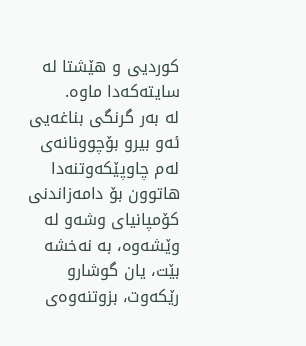کوردیی و هێشتا لە سایتەکەدا ماوە.
لە بەر گرنگی بناغەیی ئەو بیرو بۆچوونانەی لەم چاوپێکەوتنەدا هاتوون بۆ دامەزاندنی کۆمپانیای وشەو لە وێشەوە، بە نەخشە بێت، یان گوشارو رێکەوت، بزوتنەوەی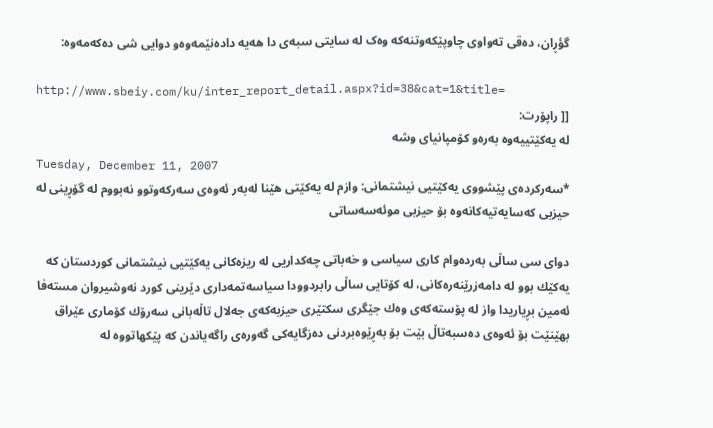گؤڕان، دەقی تەواوی چاوپێکەوتنەکە وەک لە سایتی سبەی دا هەیە دادەنێمەوەو دوایی شی دەکەمەوە:

http://www.sbeiy.com/ku/inter_report_detail.aspx?id=38&cat=1&title=
[[ راپۆرت:
له‌ یه‌کێتییه‌وه‌ به‌ره‌و کۆمپانیای وشه‌
Tuesday, December 11, 2007
*سه‌ركرده‌ی‌ پێشووی‌ یه‌كێتیی‌ نیشتمانی‌: وازم له‌ یه‌کێتی هێنا له‌به‌ر ئه‌وه‌ی سه‌رکه‌وتوو نه‌بووم له‌ گۆڕینی له‌ حیزبی که‌سایه‌تیه‌کانه‌وه‌ بۆ حیزبی موئه‌سه‌ساتی

دوای‌ سی‌ ساڵی‌ به‌رده‌وام كاری‌ سیاسی‌ و خه‌باتی‌ چه‌كداریی‌ له‌ ریزه‌كانی‌ یه‌كێتیی‌ نیشتمانی‌ كوردستان كه‌ یه‌كێك بوو له‌ دامه‌زرێنه‌ره‌كانی‌، له‌ كۆتایی‌ ساڵی‌ رابردوودا سیاسه‌تمه‌داری‌ دێرینی‌ كورد نه‌وشیروان مسته‌فا ئه‌مین بڕیاریدا واز له‌ پۆسته‌كه‌ی‌ وه‌ك جێگری‌ سكتێری‌ حیزبه‌كه‌ی‌ جه‌لال تاڵه‌بانی‌ سه‌رۆك كۆماری‌ عێراق بهێنێت بۆ ئه‌وه‌ی‌ ده‌سبه‌تاڵ بێت بۆ به‌ڕێوه‌بردنی‌ ده‌زگایه‌كی‌ گه‌وره‌ی‌ راگه‌یاندن كه‌ پێكهاتووه‌ له‌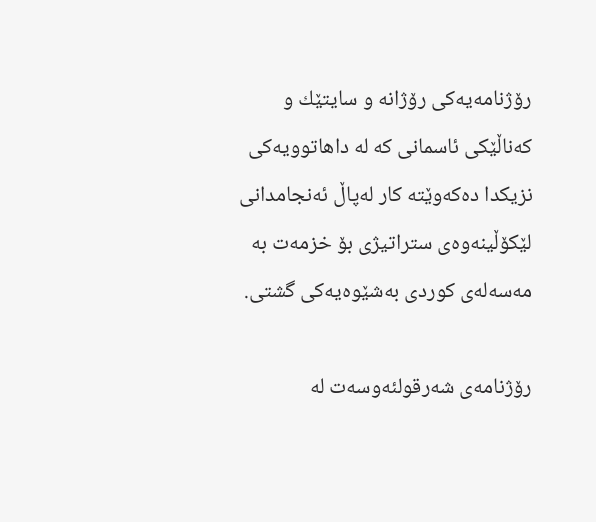رۆژنامه‌یه‌كی‌ رۆژانه‌ و سایتێك و كه‌ناڵێكی‌ ئاسمانی‌ كه‌ له‌ داهاتوویه‌كی‌ نزیكدا ده‌كه‌وێته‌ كار له‌پاڵ ئه‌نجامدانی‌ لێكۆڵینه‌وه‌ی‌ ستراتیژی‌ بۆ خزمه‌ت به‌ مه‌سه‌له‌ی‌ كوردی‌ به‌شێوه‌یه‌كی‌ گشتی‌.

رۆژنامه‌ی‌ شه‌رقولئه‌وسه‌ت له‌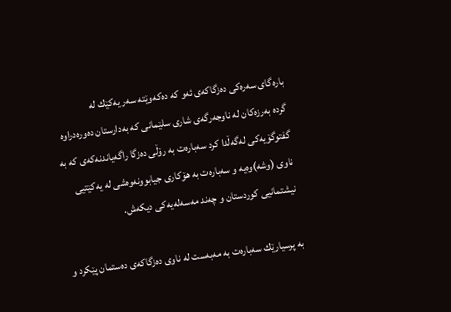باره‌گای‌ سه‌ره‌كی‌ ده‌زگاكه‌ی‌ ئه‌و كه‌ ده‌كه‌وێته‌ سه‌ر یه‌كێك له‌ گرده ‌به‌رزه‌كان له‌ ناوجه‌رگه‌ی‌ شاری‌ سلێمانی‌ كه‌ به‌دارستان ده‌وره‌دراوه‌ گفتوگۆیه‌كی‌ له‌گه‌ڵدا كرد سه‌باره‌ت به‌ رۆڵی‌ ده‌زگا راگه‌یاندنه‌كه‌ی‌ كه‌ به‌ ناوی‌ (وشه‌)وه‌یه‌ و سه‌باره‌ت به‌ هۆكاری‌ جیابوونه‌وه‌شی‌ له‌ یه‌كێتیی‌ نیشتمانیی‌ كوردستان و چه‌ند مه‌سه‌له‌یه‌كی‌ دیكه‌ش.

به‌ پرسیارێك سه‌باره‌ت به‌ مه‌به‌ست له‌ ناوی‌ ده‌زگاكه‌ی‌ ده‌ستمان پێكرد ‌و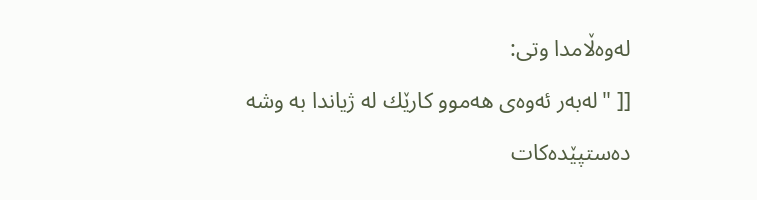له‌وه‌ڵامدا وتی‌:
[[ "له‌به‌ر ئه‌وه‌ی‌ هه‌موو كارێك له‌ ژیاندا به‌ وشه‌ ده‌ستپێده‌كات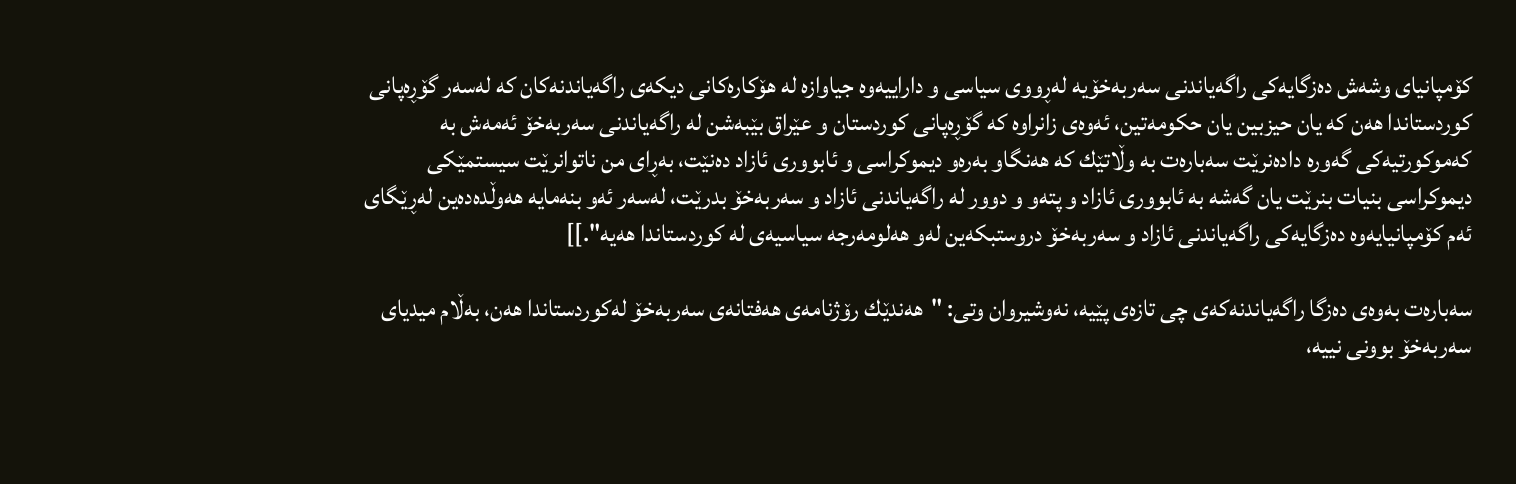كۆمپانیای‌ وشه‌ش ده‌زگایه‌كی‌ راگه‌یاندنی‌ سه‌ربه‌خۆیه‌ له‌ڕووی‌ سیاسی‌ و داراییه‌وه‌ جیاوازه‌ له‌ هۆكاره‌كانی‌ دیكه‌ی‌ راگه‌یاندنه‌كان كه‌ له‌سه‌ر گۆڕه‌پانی‌ كوردستاندا هه‌ن كه‌ یان حیزبین یان حكومه‌تین، ئه‌وه‌ی‌ زانراوه‌ كه‌ گۆڕه‌پانی‌ كوردستان و عێراق بێبه‌شن له‌ راگه‌یاندنی‌ سه‌ربه‌خۆ ئه‌مه‌ش به‌ كه‌موكورتیه‌كی‌ گه‌وره‌ داده‌نرێت سه‌باره‌ت به‌ وڵاتێك كه‌ هه‌نگاو به‌ره‌و دیموكراسی‌ و ئابووری‌ ئازاد ده‌نێت، به‌ڕای‌ من ناتوانرێت سیستمێكی‌ دیموكراسی‌ بنیات بنرێت یان گه‌شه‌ به‌ ئابووری‌ ئازاد و پته‌و و دوور له‌ راگه‌یاندنی‌ ئازاد و سه‌ربه‌خۆ بدرێت، له‌سه‌ر ئه‌و بنه‌مایه‌ هه‌وڵده‌ده‌ین له‌ڕێگای‌ ئه‌م كۆمپانیایه‌وه‌ ده‌زگایه‌كی‌ راگه‌یاندنی‌ ئازاد و سه‌ربه‌خۆ دروستبكه‌ین له‌و هه‌لومه‌رجه‌ سیاسیه‌ی‌ له‌ كوردستاندا هه‌یه‌".]]

سه‌باره‌ت به‌وه‌ی‌ ده‌زگا راگه‌یاندنه‌كه‌ی‌ چی‌ تازه‌ی‌ پێیه‌، نه‌وشیروان وتی‌: "هه‌ندێك رۆژنامه‌ی‌ هه‌فتانه‌ی‌ سه‌ربه‌خۆ له‌كوردستاندا هه‌ن، به‌ڵام میدیای‌ سه‌ربه‌خۆ بوونی‌ نییه‌،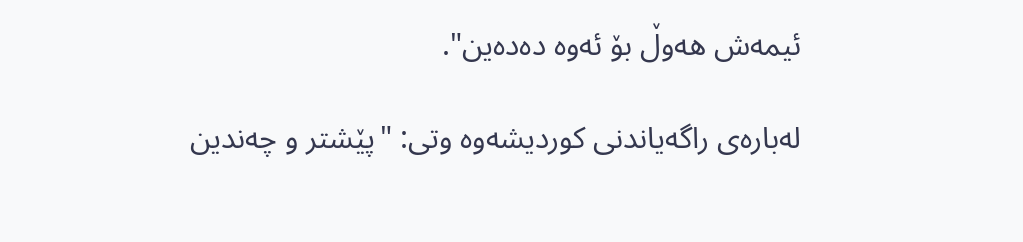ئیمه‌ش هه‌وڵ بۆ ئه‌وه‌ ده‌ده‌ین".

له‌باره‌ی‌ راگه‌یاندنی‌ كوردیشه‌وه‌ وتی‌: "پێشتر ‌و چه‌ندین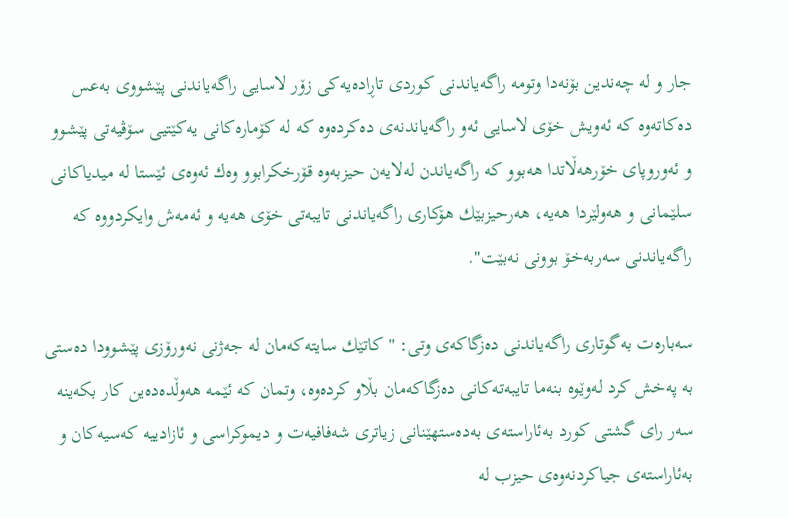جار و له‌ چه‌ندین بۆنه‌دا وتومه‌ راگه‌یاندنی‌ كوردی‌ تاڕاده‌یه‌كی‌ زۆر لاسایی‌ راگه‌یاندنی‌ پێشووی‌ به‌عس ده‌كاته‌وه‌ كه‌ ئه‌ویش خۆی‌ لاسایی‌ ئه‌و راگه‌یاندنه‌ی‌ ده‌كرده‌وه‌ كه‌ له‌ كۆماره‌كانی‌ یه‌كێتیی‌ سۆڤیه‌تی‌ پێشوو و ئه‌وروپای‌ خۆرهه‌ڵاتدا هه‌بوو كه‌ راگه‌یا‌ندن له‌لایه‌ن حیزبه‌وه‌ قۆرخكرابوو وه‌ك ئه‌وه‌ی‌ ئێستا له‌ میدیاكانی‌ سلێمانی‌ و هه‌ولێردا هه‌یه‌، هه‌رحیزبێك هۆكاری‌ راگه‌یاندنی‌ تایبه‌تی‌ خۆی‌ هه‌یه‌ و ئه‌مه‌ش وایكردووه‌ كه‌ راگه‌یاندنی‌ سه‌ربه‌خۆ بوونی‌ نه‌بێت".

سه‌باره‌ت به‌گوتاری‌ راگه‌یاندنی‌ ده‌زگاكه‌ی‌ وتی‌: "كاتێك سایته‌كه‌مان له‌ جه‌ژنی‌ نه‌ورۆزی‌ پێشوودا ده‌ستی‌ به‌ په‌خش كرد له‌وێوه‌ بنه‌ما تایبه‌ته‌كانی‌ ده‌زگاكه‌مان بڵاو كرده‌وه‌، وتمان كه‌ ئێمه‌ هه‌وڵده‌ده‌ین كار بكه‌ینه‌ سه‌ر رای‌ گشتی‌ كورد به‌ئاراسته‌ی‌ به‌ده‌ستهێنانی‌ زیاتری‌ شه‌فافیه‌ت و دیموكراسی‌ و ئازادییه‌ كه‌سیه‌كان و به‌ئاراسته‌ی‌ جیاكردنه‌وه‌ی‌ حیزب له‌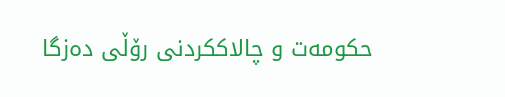حكومه‌ت و چالاككردنی‌ رۆڵی‌ ده‌زگا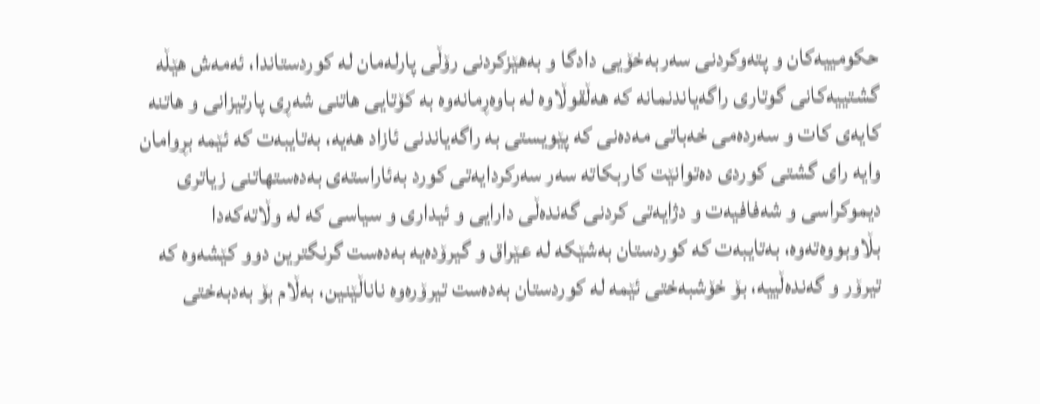حكومییه‌كان و پته‌وكردنی‌ سه‌ربه‌خۆیی‌ دادگا و به‌هێزكردنی‌ رۆڵی‌ پارله‌مان له‌ كوردستاندا، ئه‌مه‌ش هێڵه‌ گشتییه‌كانی‌ گوتاری‌ راگه‌یاندنمانه‌ كه‌ هه‌ڵقوڵاوه‌ له‌ باوه‌ڕمانه‌وه‌ به‌ كۆتایی‌ هاتنی‌ شه‌ڕی‌ پارتیزانی‌ و هاتنه‌ كایه‌ی‌ كات و سه‌رده‌می‌ خه‌باتی‌ مه‌ده‌نی كه‌ پێویستی‌ به‌ راگه‌یاندنی‌ ئازاد هه‌یه‌، به‌تایبه‌ت كه‌ ئێمه‌ بڕوامان وایه‌ رای‌ گشتی‌ كوردی‌ ده‌توانێت كاربكاته‌ سه‌ر سه‌ركردایه‌تی‌ كورد به‌ئاراسته‌ی‌ به‌ده‌ستهاتنی‌ زیاتری‌ دیموكراسی‌ و شه‌فافیه‌ت و دژایه‌تی‌ كردنی‌ گه‌نده‌ڵی‌ دارایی‌ و ئیداری‌ و سیاسی‌ كه‌ له‌ وڵاته‌كه‌دا بڵاوبووه‌ته‌وه‌، به‌تایبه‌ت كه‌ كوردستان به‌شێكه‌ له‌ عێراق ‌و گیرۆده‌یه‌ به‌ده‌ست گرنگترین دوو كێشه‌وه‌ كه‌ تیرۆر و گه‌نده‌ڵییه‌، بۆ خۆشبه‌ختی‌ ئێمه‌ له‌ كوردستان به‌ده‌ست تیرۆره‌وه ‌ناناڵێنین، به‌ڵام بۆ به‌دبه‌ختی‌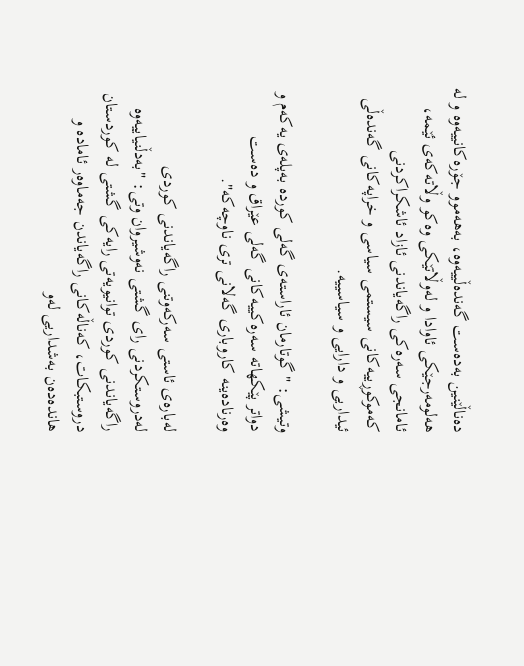ده‌ناڵێنین به‌ده‌ست گه‌نده‌ڵییه‌وه،‌ به‌هه‌موو جۆره‌كانییه‌وه‌ ‌و له‌ هه‌لومه‌رجێكی‌ ئاوادا ‌و له‌وڵاتێكی‌ وه‌كو وڵاته‌كه‌ی‌ ئێمه‌، ئامانجی‌ سه‌ره‌كی‌ راگه‌یاندنی‌ ئازاد ئاشكراكردنی‌ كه‌موكوڕییه‌كانی‌ سیستمی‌ سیاسی‌ ‌و خراپه‌كانی‌ گه‌نده‌ڵی‌ ئیداریی‌ ‌و دارایی‌ ‌و سیاسییه‌.

وتیشی‌: "گوتارمان ئاراسته‌ی‌ گه‌لی‌ كورده‌ به‌پله‌ی‌ یه‌كه‌م ‌و دواتر پێكهاته‌ سه‌ره‌كییه‌كانی‌ گه‌لی‌ عێراق ‌و ده‌ست وه‌رناده‌ینه‌ كاروباری‌ گه‌لانی‌ تری‌ ناوچه‌كه‌".

له‌باره‌ی‌ ئاستی‌ سه‌ركه‌وتنی‌ راگه‌یاندنی‌ كوردی‌ له‌دروستكردنی‌ رای‌ گشتی‌ نه‌وشیروان وتی‌: "به‌دڵنیاییه‌وه‌ راگه‌یاندنی‌ كوردی‌ توانیویه‌تی‌ رایه‌كی‌ گشتی‌ له‌ كوردستان دروستبكات، كه‌ناڵه‌كانی‌ راگه‌یاندن جه‌ماوه‌ر ئاماده‌ ‌و هانده‌ده‌ن به‌شداریی‌ له‌و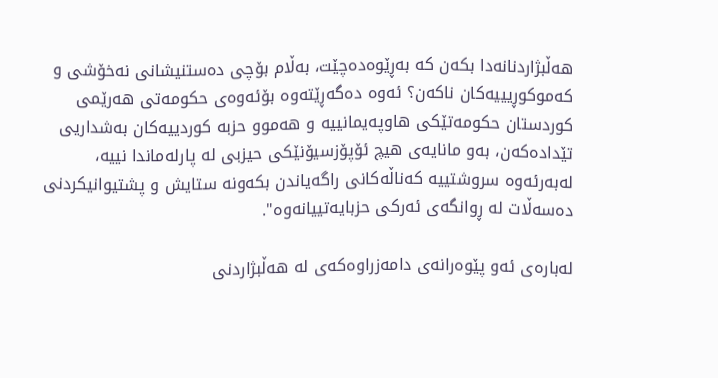هه‌ڵبژاردنانه‌دا بكه‌ن كه‌ به‌ڕێوه‌ده‌چێت، به‌ڵام بۆچی‌ ده‌ستنیشانی‌ نه‌خۆشی‌ ‌و كه‌موكوڕیییه‌كان ناكه‌ن؟ ئه‌وه‌ ده‌گه‌ڕێته‌وه‌ بۆئه‌وه‌ی‌ حكومه‌تی‌ هه‌رێمی‌ كوردستان حكومه‌تێكی‌ هاوپه‌یمانییه‌ ‌و هه‌موو حزبه‌ كوردییه‌كان به‌شداریی‌ تێداده‌كه‌ن، به‌و مانایه‌ی‌ هیچ ئۆپۆزسیۆنێكی‌ حیزبی‌ له‌ پارله‌ماندا نییه‌، له‌به‌رئه‌وه‌ سروشتییه‌ كه‌ناڵه‌كانی‌ راگه‌یاندن بكه‌ونه‌ ستایش ‌و پشتیوانیكردنی‌ ده‌سه‌ڵات له‌ ڕوانگه‌ی‌ ئه‌ركی‌ حزبایه‌تییانه‌وه‌".

له‌باره‌ی‌ ئه‌و پێوه‌رانه‌ی‌ دامه‌زراوه‌كه‌ی‌ له‌ هه‌ڵبژاردنی‌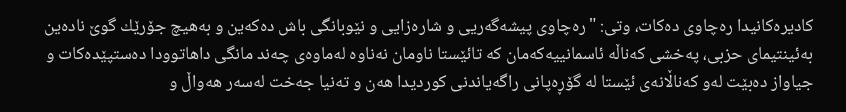كادیره‌كانیدا ره‌چاوی‌ ده‌كات، وتی‌: "ره‌چاوی‌ پیشه‌گه‌ریی‌ ‌و شاره‌زایی‌ ‌و نێوبانگی‌ باش ده‌كه‌ین ‌و به‌هیچ جۆرێك گوێ‌ ناده‌ین به‌ئینتیمای‌ حزبی‌، په‌خشی‌ كه‌ناڵه‌ ئاسمانییه‌كه‌مان كه‌ تائێستا ناومان نه‌ناوه‌ له‌ماوه‌ی‌ چه‌ند مانگی‌ داهاتوودا ده‌ستپێده‌كات ‌و جیاواز ده‌بێت له‌و كه‌ناڵانه‌ی‌ ئێستا له‌ گۆڕه‌پانی‌ راگه‌یاندنی‌ كوردیدا هه‌ن ‌و ته‌نیا جه‌خت له‌سه‌ر هه‌واڵ ‌و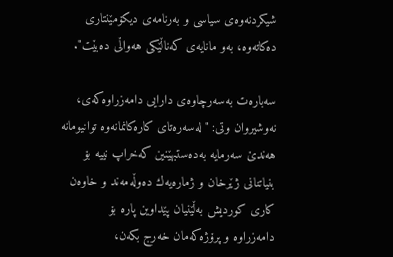شیكردنه‌وه‌ی‌ سیاسی‌ ‌و به‌رنامه‌ی‌ دیكۆمێنتاری‌ ده‌كاته‌وه‌، به‌و مانایه‌ی‌ كه‌ناڵێكی‌ هه‌واڵی‌ ده‌بێت".

سه‌باره‌ت به‌سه‌رچاوه‌ی‌ دارایی‌ دامه‌زراوه‌كه‌ی‌، نه‌وشیروان وتی‌: "له‌سه‌ره‌تای‌ كاره‌كانمانه‌وه‌ توانیومانه‌ هه‌ندێ‌ سه‌رمایه‌ به‌ده‌ستبهێنین كه‌خراپ نییه‌ بۆ بنیاتنانی‌ ژێرخان ‌و ژماره‌یه‌ك ده‌وڵه‌مه‌ند ‌و خاوه‌ن كاری‌ كوردیش به‌ڵێنیان پێداوین پاره‌ بۆ دامه‌زراوه‌ ‌و پرۆژه‌كه‌مان خه‌رج بكه‌ن،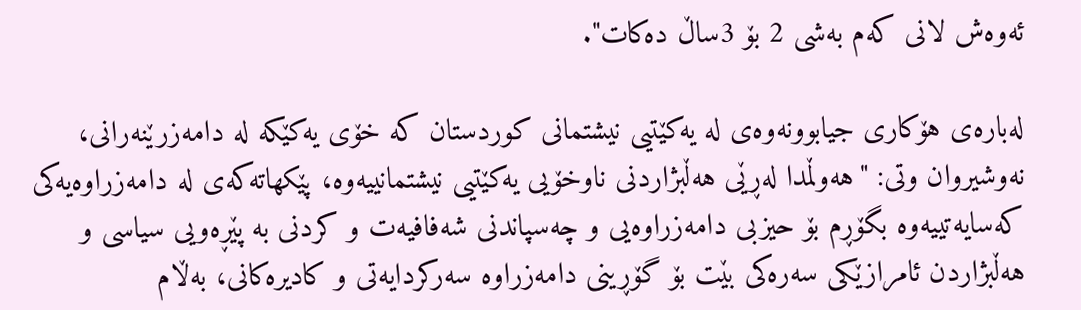ئه‌وه‌ش لانی‌ كه‌م به‌شی‌ 2 بۆ 3ساڵ‌ ده‌كات".

له‌باره‌ی‌ هۆكاری‌ جیابوونه‌وه‌ی‌ له‌ یه‌كێتیی‌ نیشتمانی‌ كوردستان كه‌ خۆی‌ یه‌كێكه‌ له‌ دامه‌زرێنه‌رانی‌، نه‌وشیروان وتی‌: "هه‌وڵمدا له‌ڕێی‌ هه‌ڵبژاردنی‌ ناوخۆیی‌ یه‌كێتیی‌ نیشتمانییه‌وه‌، پێكهاته‌كه‌ی‌ له‌ دامه‌زراوه‌یه‌كی‌ كه‌سایه‌تییه‌وه‌ بگۆڕم بۆ حیزبی‌ دامه‌زراوه‌یی‌ ‌و چه‌سپاندنی‌ شه‌فافیه‌ت ‌و كردنی‌ به‌ پێڕه‌ویی‌ سیاسی‌ ‌و هه‌ڵبژاردن ئامرازێكی‌ سه‌ره‌كی‌ بێت بۆ گۆڕینی‌ دامه‌زراوه‌ سه‌ركردایه‌تی‌ ‌و كادیره‌كانی‌، به‌ڵام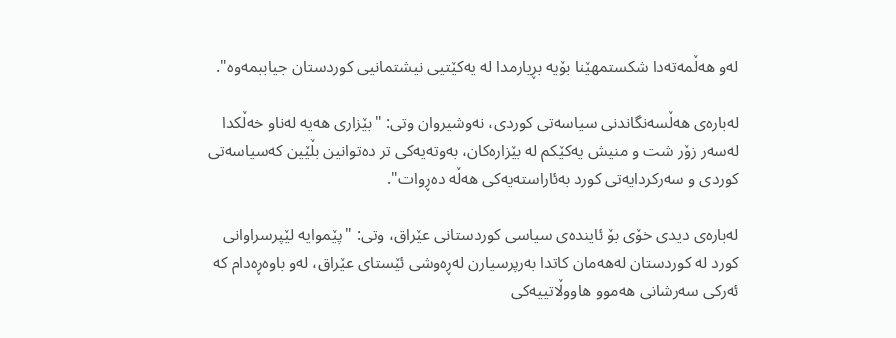له‌و هه‌ڵمه‌‌ته‌دا شكستمهێنا بۆیه‌ بڕیارمدا له‌ یه‌كێتیی‌ نیشتمانیی‌ كوردستان جیاببمه‌وه‌".

له‌باره‌ی‌ هه‌ڵسه‌نگاندنی‌ سیاسه‌تی‌ كوردی‌، نه‌وشیروان وتی‌: "بێزاری‌ هه‌یه‌ له‌ناو خه‌ڵكدا له‌سه‌ر زۆر شت ‌و منیش یه‌كێكم له‌ بێزاره‌كان، به‌وته‌یه‌كی‌ تر ده‌توانین بڵێین كه‌سیاسه‌تی‌ كوردی ‌و سه‌ركردایه‌تی‌ كورد به‌ئاراسته‌یه‌كی‌ هه‌ڵه‌ ده‌ڕوات".

له‌باره‌ی‌ دیدی‌ خۆی‌ بۆ ئاینده‌ی‌ سیاسی‌ كوردستانی‌ عێراق، وتی‌: "پێموایه‌ لێپرسراوانی‌ كورد له‌ كوردستان له‌هه‌مان كاتدا به‌رپرسیارن له‌ڕه‌وشی‌ ئێستای‌ عێراق، له‌و باوه‌ڕه‌دام كه‌ ئه‌ركی‌ سه‌رشانی‌ هه‌موو هاووڵاتییه‌كی‌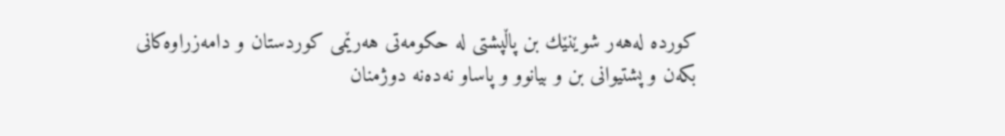كورده‌ له‌هه‌ر شوێنێك بن پاڵپشتی‌ له‌ حكومه‌تی‌ هه‌رێمی‌ كوردستان ‌و دامه‌زراوه‌كانی‌ بكه‌ن ‌و پشتیوانی‌ بن ‌و بیانوو ‌و پاساو نه‌ده‌نه‌ دوژمنان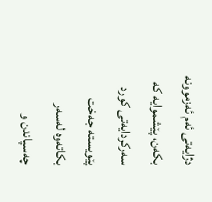دژایه‌تی‌ ئه‌م ئه‌زموونه‌ بكه‌ن، پێشموایه‌ كه‌ سه‌ركردایه‌تی‌ كورد پێویسته‌ جه‌خت بكاته‌وه‌ له‌سه‌ر چه‌سپاندن ‌و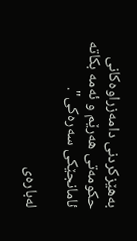به‌هێزكردنی‌ دامه‌زراوه‌كانی‌ حكومه‌تی‌ هه‌رێم ‌و ئه‌مه‌ بكاته‌ ئامانجێكی‌ سه‌ره‌كی‌".

له‌باره‌ی‌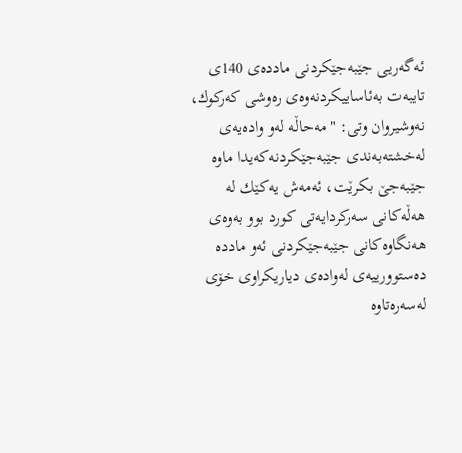ئه‌گه‌ریی‌ جێبه‌جێكردنی‌ مادده‌ی‌ 140ی‌ تایبه‌ت به‌ئاساییكردنه‌وه‌ی‌ ره‌وشی‌ كه‌ركوك، نه‌وشیروان وتی‌: "مه‌حاڵه‌ له‌و واده‌یه‌ی‌ له‌خشته‌به‌ندی‌ جێبه‌جێكردنه‌كه‌یدا ماوه‌ جێبه‌جێ بكرێت، ئه‌مه‌ش یه‌كێك له‌ هه‌ڵه‌كانی‌ سه‌ركردایه‌تی‌ كورد بوو به‌وه‌ی‌ هه‌نگاوه‌كانی‌ جێبه‌جێكردنی‌ ئه‌و مادده‌ ده‌ستوورییه‌ی‌ له‌واده‌ی‌ دیاریكراوی‌ خۆی‌ له‌سه‌ره‌تاوه‌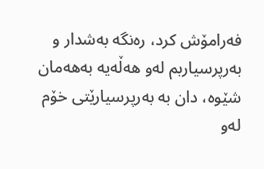فه‌رامۆش كرد، ره‌نگه‌ به‌شدار ‌و به‌رپرسیاربم له‌و هه‌ڵه‌یه‌ به‌هه‌مان شێوه‌، دان به‌ به‌رپرسیارێتی‌ خۆم له‌و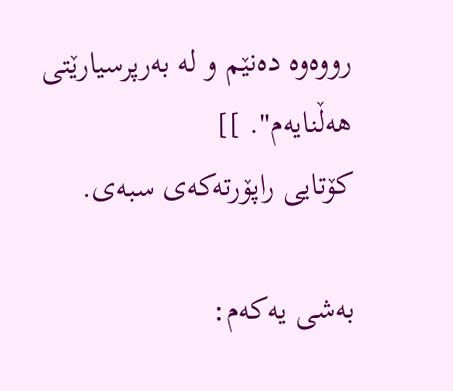رووه‌وه‌ ده‌نێم ‌و له‌ به‌رپرسیارێتی‌ هه‌ڵنایه‌م". ]]
کۆتایی راپۆرتەکەی سبەی.

به‌شی یه‌که‌م: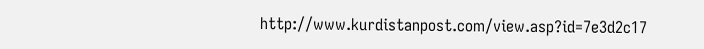http://www.kurdistanpost.com/view.asp?id=7e3d2c17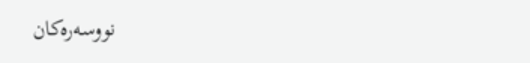نووسەرەکان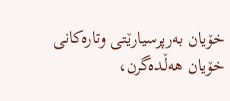خۆیان بەرپرسیارێتی وتارەکانی خۆیان هەڵدەگرن،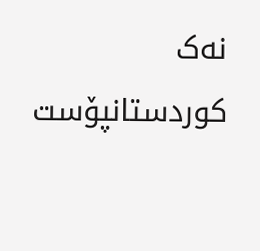نەک کوردستانپۆست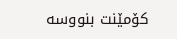کۆمێنت بنووسە